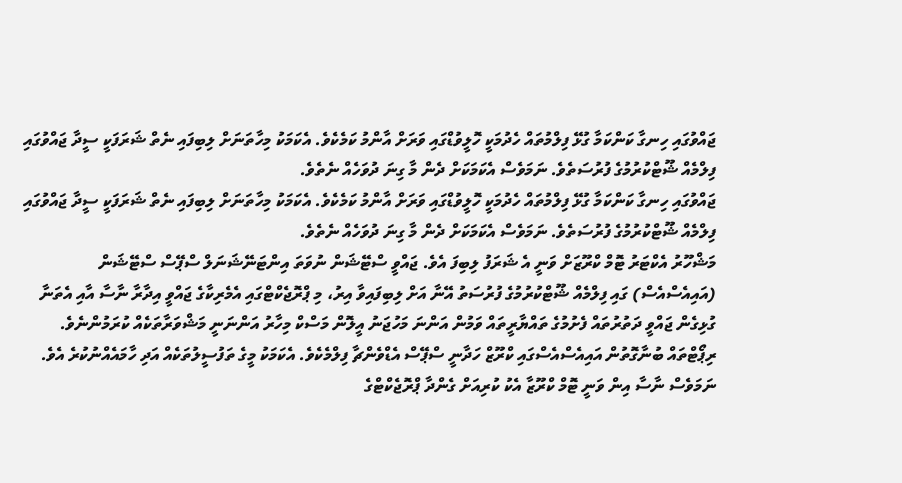ޖައްވުގައި ހިނގާ ކަންކަމާ ގުޅޭ ފިލްމުތައް ހެދުމަކީ ހޮލީވުޑްގައި ވަރަށް އާންމު ކަމެކެވެ. އެކަމަކު މިހާތަނަށް ލިބިފައި ނެތް ޝަރަފަކީ ސީދާ ޖައްވުގައި ފިލްމެއް ޝޫޓްކުރުމުގެ ފުރުސަތެވެ. ނަމަވެސް އެކަމަކަށް ދެން މާ ގިނަ ދުވަހެއް ނެތެވެ.
ޖައްވުގައި ހިނގާ ކަންކަމާ ގުޅޭ ފިލްމުތައް ހެދުމަކީ ހޮލީވުޑްގައި ވަރަށް އާންމު ކަމެކެވެ. އެކަމަކު މިހާތަނަށް ލިބިފައި ނެތް ޝަރަފަކީ ސީދާ ޖައްވުގައި ފިލްމެއް ޝޫޓްކުރުމުގެ ފުރުސަތެވެ. ނަމަވެސް އެކަމަކަށް ދެން މާ ގިނަ ދުވަހެއް ނެތެވެ.
މަޝްހޫރު އެކްޓަރު ޓޮމް ކްރޫޒަށް ވަނީ އެ ޝަރަފު ލިބިފަ އެވެ. ޖައްވީ ސްޓޭޝަން ނުވަތަ އިންޓަނޭޝަނަލް ސްޕޭސް ސްޓޭޝަން (އައިއެސްއެސް) ގައި ފިލްމެއް ޝޫޓްކުރުމުގެ ފުރުސަތު އޭނާ އަށް ލިބިފައިވާ އިރު، މި ޕްރޮޖެކްޓްގައި އެމެރިކާގެ ޖައްވީ އިދާރާ ނާސާ އާއި އެތަނާ ގުޅިގެން ޖައްވީ ދަތުރުތައް ފެށުމުގެ ތައްޔާރީތައް ވަމުން އަންނަ މަހުޖަނު އީލޮން މަސްކް މިހާރު އަންނަނީ މަޝްވަރާތަކެއް ކުރަމުންނެވެ.
ރިޕޯޓްތައް ބުނާގޮތުން އައިއެސްއެސްގައި ކްރޫޒް ހަދާނީ ސްޕޭސް އެޑްވެންޗާ ފިލްމެކެވެ. އެކަމަކު މީގެ ތަފުސީލުތަކެއް އަދި ހާމައެއްނުކުރެ އެވެ.
ނަމަވެސް ނާސާ އިން ވަނީ ޓޮމް ކްރޫޒާ އެކު ކުރިއަށް ގެންދާ ޕްރޮޖެކްޓްގެ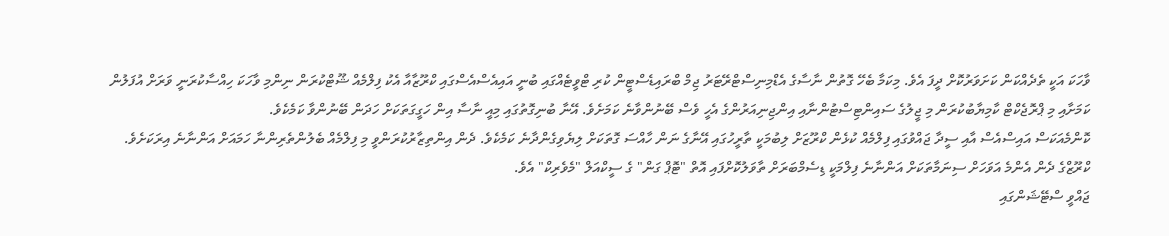ވާހަކަ އަކީ ތެދެއްކަން ކަށަވަރުކޮށް ދީފަ އެވެ. މިކަމާ ބެހޭ ގޮތުން ނާސާގެ އެޑްމިނިސްޓްރޭޓަރު ޖިމް ބްރައިޑެސްޓީން ކުރި ޓްވީޓެއްގައި ބުނީ އައިއެސްއެސްގައި ކްރޫޒާއާ އެކު ފިލްމެއް ޝޫޓްކުރަން ނިންމި ވާހަކަ ހިއްސާކުރަނީ ވަރަށް އުފަލުން ކަމަށާއި މި ޕްރޮޖެކްޓް ކާމިޔާބުކުރަން މި ޖީލުގެ ސައިންޓިސްޓުންނާއި އިންޖިނިއަރުންގެ އެހީ ވެސް ބޭނުންވާނެ ކަމަށެވެ. އޭނާ ބުނިގޮތުގައި މިއީ ނާސާ އިން ހަގީގަތަކަށް ހަދަން ބޭނުންވާ ކަމެކެވެ.
ކޮންމެއަކަސް އައިސްއެސް އާއި ސީދާ ޖައްވުގައި ފިލްމެއް ކުޅެން ކްރޫޒަށް ލިބުމަކީ ތާރީހުގައި އޭނާގެ ނަން ހާއްސަ ގޮތަކަށް ލިޔެވިގެންދާނެ ކަމެކެވެ. ދެން އިންތިޒާރުކުރަންވީ މި ފިލްމެއް ބެލުންތެރިންނާ ހަމައަށް އަންނާނެ އިރަކަށެވެ.
ކްރޫޒްގެ ދެން އެންމެ އަވަހަށް ސިނަމާތަކަށް އަންނާނެ ފިލްމަކީ ޑިސެމްބަރަށް ތާވަލުކޮށްފައި އޮތް "ޓޮޕް ގަން" ގެ ސީކްއަލް "މެވެރިކް" އެވެ.
ޖައްވީ ސްޓޭޝަންގައި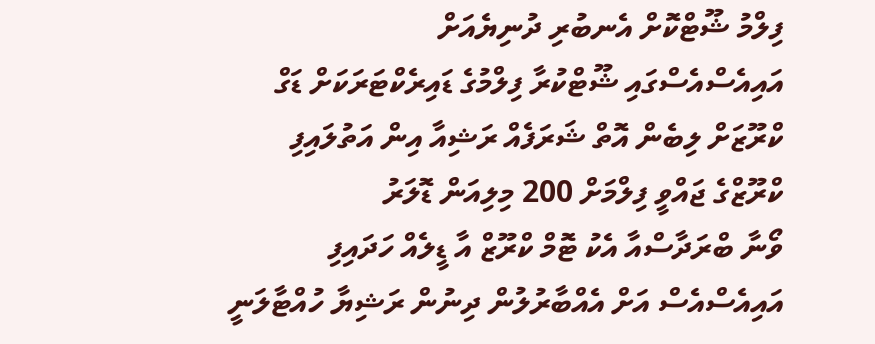ފިލްމު ޝޫޓްކޮށް އެނބުރި ދުނިޔެއަށް
އައިއެސްއެސްގައި ޝޫޓްކުރާ ފިލްމުގެ ޑައިރެކްޓަރަކަށް ޑަގް
ކްރޫޒަށް ލިބެން އޮތް ޝަރަފެއް ރަޝިއާ އިން އަތުލައިފި
ކްރޫޒްގެ ޖައްވީ ފިލްމަށް 200 މިލިއަން ޑޮލަރު
ވޯނާ ބްރަދާސްއާ އެކު ޓޮމް ކްރޫޒް އާ ޑީލެއް ހަދައިފި
އައިއެސްއެސް އަށް އެއްބާރުލުން ދިނުން ރަޝިޔާ ހުއްޓާލަނީ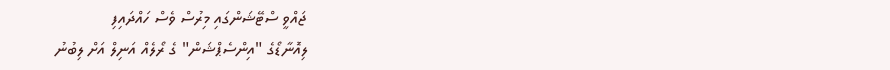ޖައްވީ ސްޓޭޝަންގައި މިރުސް ވެސް ހައްދައިފި
ލިއޮނާޑޯގެ "އިންސެޕްޝަން" ގެ ރޯލެއް އަނިލް އަށް ލިބުނު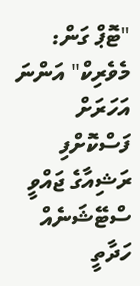"ޓޮޕް ގަން: މެވެރިކް" އަންނަ އަހަރަށް ފަސްކޮށްފި
ރަޝިއާގެ ޖައްވީ ސްޓޭޝަނެއް ހަދާތީ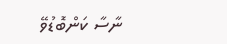ނާސާ ކަންބޮޑުވޭ